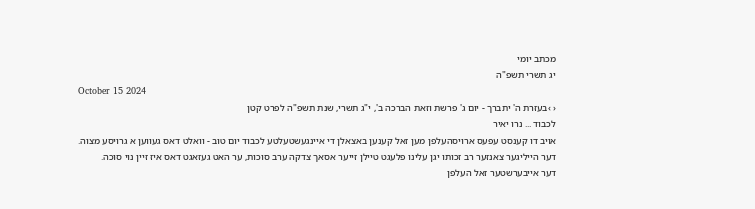מכתב יומי
יג תשרי תשפ"ה
October 15 2024
‹ ›בעזרת ה' יתברך - יום ג' פרשת וזאת הברכה ב', י"ג תשרי, שנת תשפ"ה לפרט קטן
לכבוד ... נרו יאיר
אויב דו קענסט עפעס ארויסהעלפן מען זאל קענען באצאלן די איינגעשטעלטע לכבוד יום טוב - וואלט דאס געווען א גרויסע מצוה.
דער הייליגער צאנזער רב זכותו יגן עלינו פלעגט טיילן זייער אסאך צדקה ערב סוכות, ער האט געזאגט דאס איז זיין נוי סוכה.
דער אייבערשטער זאל העלפן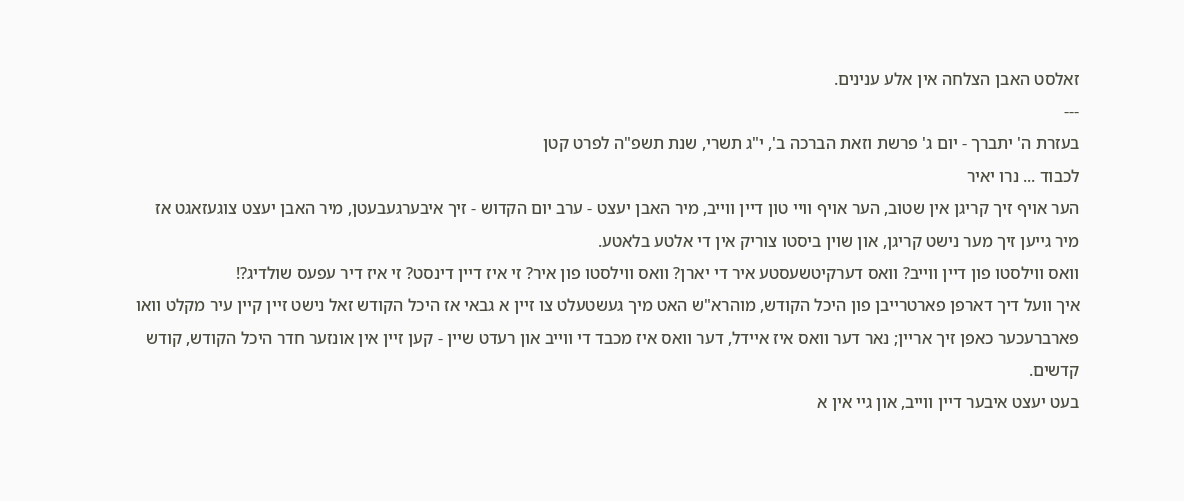זאלסט האבן הצלחה אין אלע ענינים.
---
בעזרת ה' יתברך - יום ג' פרשת וזאת הברכה ב', י"ג תשרי, שנת תשפ"ה לפרט קטן
לכבוד ... נרו יאיר
הער אויף זיך קריגן אין שטוב, הער אויף וויי טון דיין ווייב, מיר האבן יעצט - ערב יום הקדוש - זיך איבערגעבעטן, מיר האבן יעצט צוגעזאגט אז מיר גייען זיך מער נישט קריגן, און שוין ביסטו צוריק אין די אלטע בלאטע.
וואס ווילסטו פון דיין ווייב? וואס דערקיטשעסטע איר די יארן? וואס ווילסטו פון איר? זי איז דיין דינסט? זי איז דיר עפעס שולדיג?!
איך וועל דיך דארפן פארטרייבן פון היכל הקודש, מוהרא"ש האט מיך געשטעלט צו זיין א גבאי אז היכל הקודש זאל נישט זיין קיין עיר מקלט וואו פארברעכער כאפן זיך אריין; נאר דער וואס איז איידל, דער וואס איז מכבד די ווייב און רעדט שיין - קען זיין אין אונזער חדר היכל הקודש, קודש קדשים.
בעט יעצט איבער דיין ווייב, און גיי אין א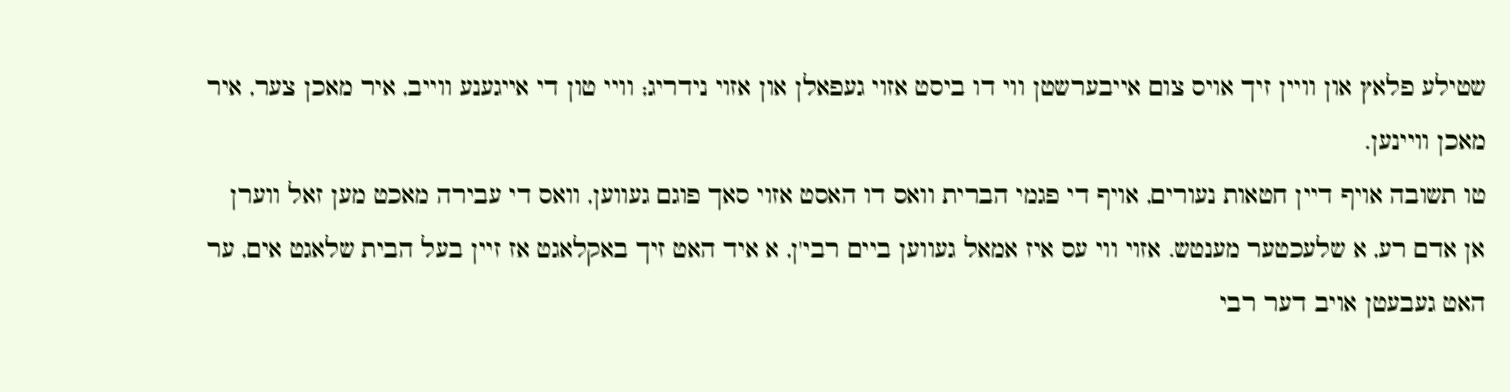שטילע פלאץ און וויין זיך אויס צום אייבערשטן ווי דו ביסט אזוי געפאלן און אזוי נידריג; וויי טון די אייגענע ווייב, איר מאכן צער, איר מאכן וויינען.
טו תשובה אויף דיין חטאות נעורים, אויף די פגמי הברית וואס דו האסט אזוי סאך פוגם געווען, וואס די עבירה מאכט מען זאל ווערן אן אדם רע, א שלעכטער מענטש. אזוי ווי עס איז אמאל געווען ביים רבי'ן, א איד האט זיך באקלאגט אז זיין בעל הבית שלאגט אים, ער האט געבעטן אויב דער רבי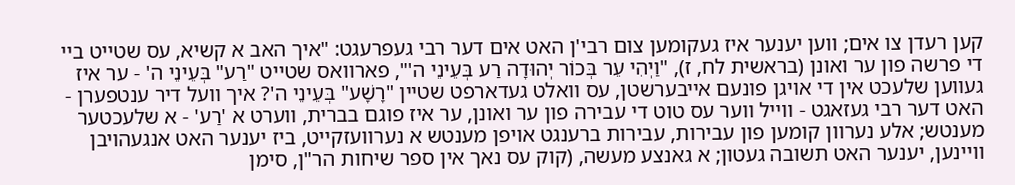קען רעדן צו אים; ווען יענער איז געקומען צום רבי'ן האט אים דער רבי געפרעגט: "איך האב א קשיא, עס שטייט ביי די פרשה פון ער ואונן (בראשית לח, ז), "וַיְהִי עֵר בְּכוֹר יְהוּדָה רַע בְּעֵינֵי ה'", פארוואס שטייט "רַע" בְּעֵינֵי ה' - ער איז געווען שלעכט אין די אויגן פונעם אייבערשטן, עס וואלט געדארפט שטיין "רָשָׁע" בְּעֵינֵי ה'? איך וועל דיר ענטפערן - האט דער רבי געזאגט - ווייל ווער עס טוט די עבירה פון ער ואונן, ער איז פוגם בברית, ווערט א 'רַע' - א שלעכטער מענטש; אלע נערוון קומען פון עבירות, עבירות ברענגט אויפן מענטש א נערוועזקייט, ביז יענער האט אנגעהויבן וויינען, יענער האט תשובה געטון; א גאנצע מעשה, (קוק עס נאך אין ספר שיחות הר"ן, סימן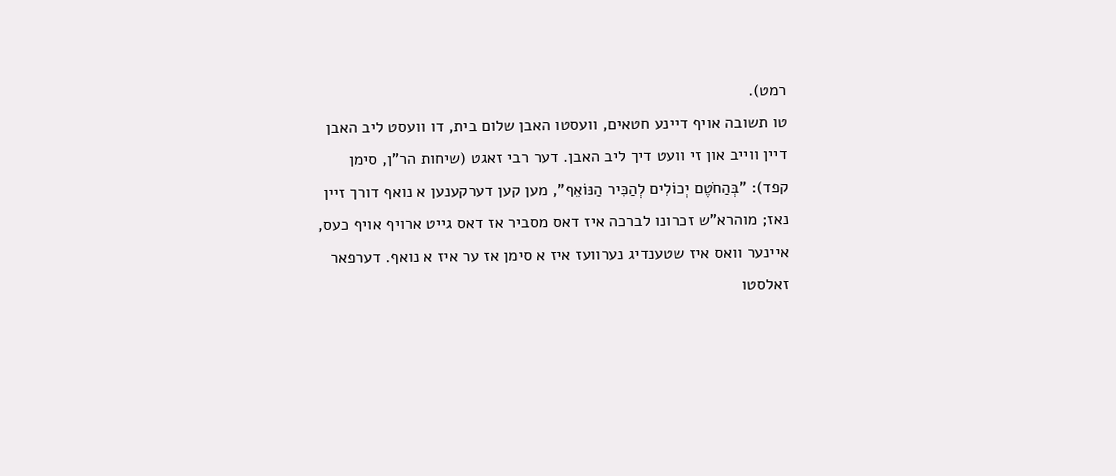רמט).
טו תשובה אויף דיינע חטאים, וועסטו האבן שלום בית, דו וועסט ליב האבן דיין ווייב און זי וועט דיך ליב האבן. דער רבי זאגט (שיחות הר"ן, סימן קפד): "בְּהַחֹטֶם יְכוֹלִים לְהַכִּיר הַנּוֹאֵף", מען קען דערקענען א נואף דורך זיין נאז; מוהרא"ש זכרונו לברכה איז דאס מסביר אז דאס גייט ארויף אויף כעס, איינער וואס איז שטענדיג נערוועז איז א סימן אז ער איז א נואף. דערפאר זאלסטו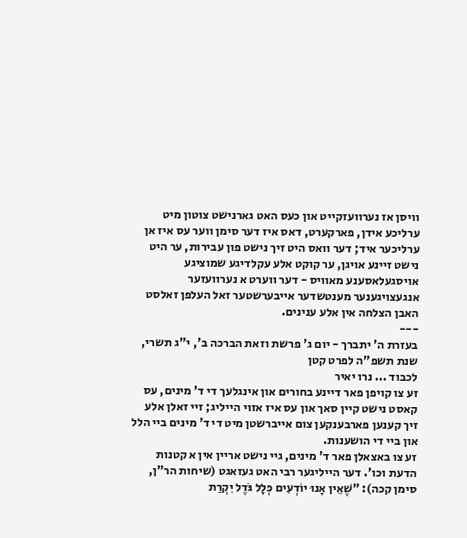וויסן אז נערוועזקייט און כעס האט גארנישט צוטון מיט ערליכע אידן, פארקערט, דאס איז דער סימן ווער עס איז אן ערליכער איד; דער וואס היט זיך נישט פון עבירות, ער היט נישט זיינע אויגן, ער קוקט אלע עקלדיגע שמוציגע אויסגעלאסענע מאוויס - דער ווערט א נערוועזער אנגעצויגענער מענטשדער אייבערשטער זאל העלפן זאלסט האבן הצלחה אין אלע ענינים.
---
בעזרת ה' יתברך - יום ג' פרשת וזאת הברכה ב', י"ג תשרי, שנת תשפ"ה לפרט קטן
לכבוד ... נרו יאיר
זע צו קויפן פאר דיינע בחורים און אינגלעך די ד' מינים, עס קאסט נישט קיין סאך און עס איז אזוי הייליג; זיי זאלן אלע זיך קענען פארבענקען צום אייברשטן מיט די ד' מינים ביי הלל און ביי די הושענות.
זע צו באצאלן פאר ד' מינים, גיי נישט אריין אין א קטנות הדעת וכו'. דער הייליגער רבי האט געזאגט (שיחות הר"ן, סימן קכה): "שֶׁאֵין אָנוּ יוֹדְעִים כְּלָל גֹּדֶל יִקְרַת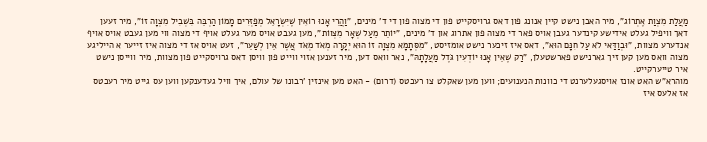מַעֲלַת מִצְוַת אֶתְרוֹג", מיר האבן נישט קיין אנונג פון דאס גרויסקייט פון די מצוה פון די ד' מינים, "וַהֲרֵי אָנוּ רוֹאִין שֶׁיִּשְׂרָאֵל מְפַזְּרִים מָמוֹן הַרְבֵּה בִּשְׁבִיל מִצְוָה זוֹ", מיר זעען דאך וויפיל געלט אידישע קינדער געבן אויס פאר די מצוה פון אתרוג און ד' מינים, "יוֹתֵר מֵעַל שְׁאָר מִצְווֹת", מען געבט אויס מער געלט אויף די מצוה ווי מען געבט אויס אויף אנדערע מצוות, "וּבְוַדַּאי לֹא עַל חִנָּם הוּא", דאס איז זיכער נישט אומזיסט, "מִסְּתָמָא מִצְוָה זוֹ הוּא יְקָרָה מְאֹד מְאֹד אֲשֶׁר אֵין לְשַׁעֵר", זעט אויס אז די מצוה איז זייער א הייליגע מצוה וואס מען קען זיך גארנישט פארשטעלן, "רַק שֶׁאֵין אָנוּ יוֹדְעִין גֹּדֶל מַעֲלָתָהּ", נאר וואס דען, מיר זענען אזוי ווייט פון וויסן דאס גרויסקייט פון מצוות, מיר ווייסן נישט איר טייערקייט.
מוהרא"ש האט אונז אויסגעלערנט די כוונות הנענועים; ווען מען שאקלט צו רעכטס (דרום) - האט מען אינזין 'רבונו של עולם, איך וויל געדענקען ווען עס גייט מיר רעכטס אז אלעס איז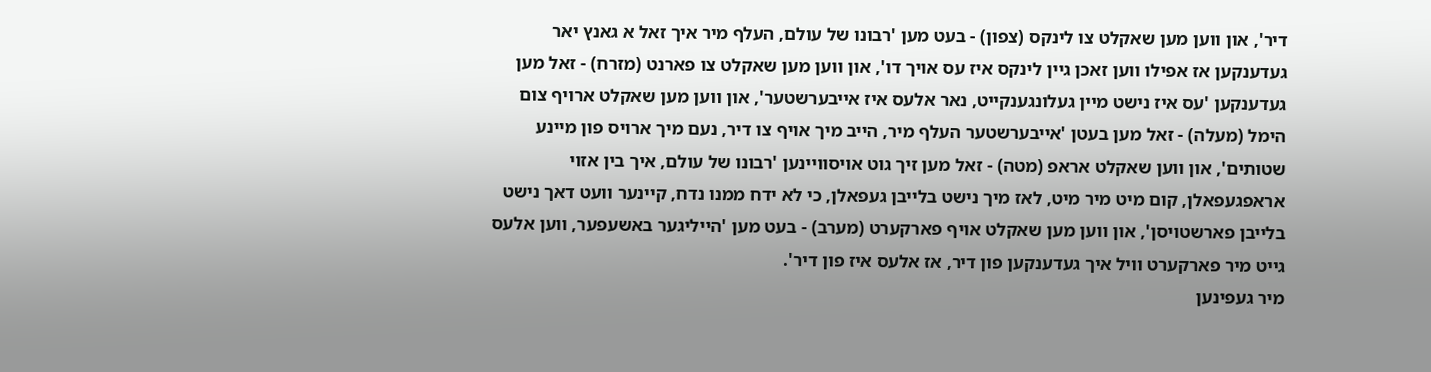דיר', און ווען מען שאקלט צו לינקס (צפון) - בעט מען 'רבונו של עולם, העלף מיר איך זאל א גאנץ יאר געדענקען אז אפילו ווען זאכן גיין לינקס איז עס אויך דו', און ווען מען שאקלט צו פארנט (מזרח) - זאל מען געדענקען 'עס איז נישט מיין געלונגענקייט, נאר אלעס איז אייבערשטער', און ווען מען שאקלט ארויף צום הימל (מעלה) - זאל מען בעטן 'אייבערשטער העלף מיר, הייב מיך אויף צו דיר, נעם מיך ארויס פון מיינע שטותים', און ווען שאקלט אראפ (מטה) - זאל מען זיך גוט אויסוויינען 'רבונו של עולם, איך בין אזוי אראפגעפאלן, קום מיט מיר מיט, לאז מיך נישט בלייבן געפאלן, כי לא ידח ממנו נדח, קיינער וועט דאך נישט בלייבן פארשטויסן', און ווען מען שאקלט אויף פארקערט (מערב) - בעט מען 'הייליגער באשעפער, ווען אלעס גייט מיר פארקערט וויל איך געדענקען פון דיר, אז אלעס איז פון דיר'.
מיר געפינען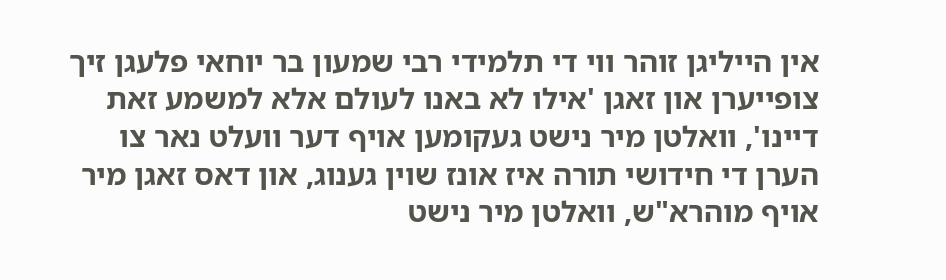אין הייליגן זוהר ווי די תלמידי רבי שמעון בר יוחאי פלעגן זיך צופייערן און זאגן 'אילו לא באנו לעולם אלא למשמע זאת דיינו', וואלטן מיר נישט געקומען אויף דער וועלט נאר צו הערן די חידושי תורה איז אונז שוין גענוג, און דאס זאגן מיר אויף מוהרא"ש, וואלטן מיר נישט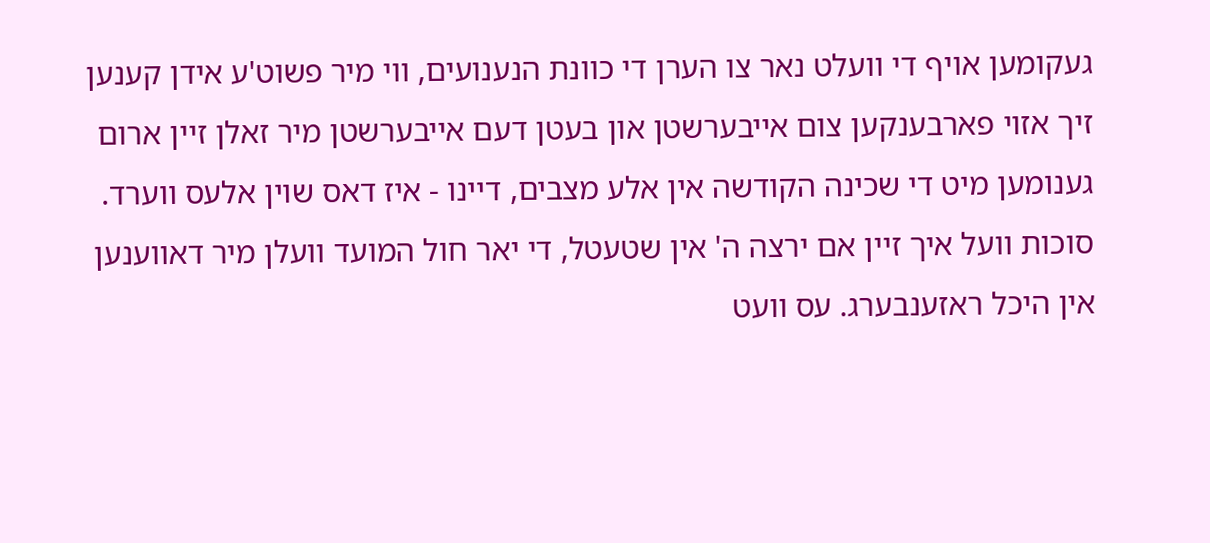געקומען אויף די וועלט נאר צו הערן די כוונת הנענועים, ווי מיר פשוט'ע אידן קענען זיך אזוי פארבענקען צום אייבערשטן און בעטן דעם אייבערשטן מיר זאלן זיין ארום גענומען מיט די שכינה הקודשה אין אלע מצבים, דיינו - איז דאס שוין אלעס ווערד.
סוכות וועל איך זיין אם ירצה ה' אין שטעטל, די יאר חול המועד וועלן מיר דאווענען אין היכל ראזענבערג. עס וועט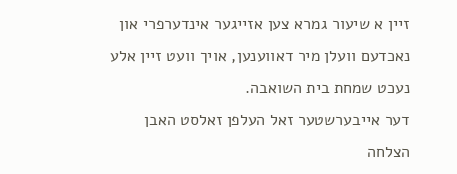זיין א שיעור גמרא צען אזייגער אינדערפרי און נאכדעם וועלן מיר דאווענען, אויך וועט זיין אלע נעכט שמחת בית השואבה.
דער אייבערשטער זאל העלפן זאלסט האבן הצלחה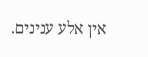אין אלע ענינים.